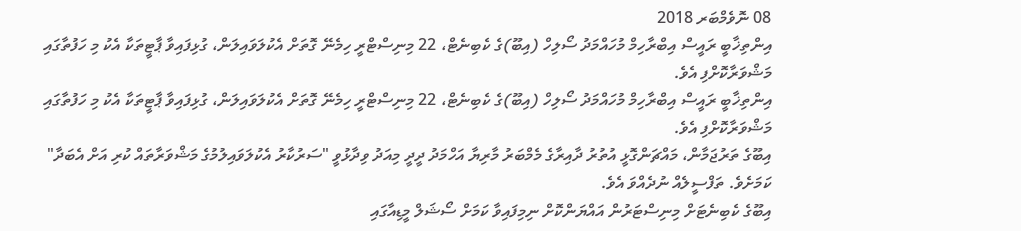08 ނޮވެމްބަރ 2018
އިންތިޚާބީ ރައީސް އިބްރާހިމް މުހައްމަދު ސޯލިހް (އިބޫ)ގެ ކެބިނެޓް، 22 މިނިސްޓްރީ ހިމެނޭ ގޮތަށް އެކުލަވައިލަން، ގުޅިފައިވާ ޕާޓީތަކާ އެކު މި ހަފުތާގައި މަޝްވަރާކޮށްފި އެވެ.
އިންތިޚާބީ ރައީސް އިބްރާހިމް މުހައްމަދު ސޯލިހް (އިބޫ)ގެ ކެބިނެޓް، 22 މިނިސްޓްރީ ހިމެނޭ ގޮތަށް އެކުލަވައިލަން، ގުޅިފައިވާ ޕާޓީތަކާ އެކު މި ހަފުތާގައި މަޝްވަރާކޮށްފި އެވެ.
އިބޫގެ ތަރުޖަމާން، މައްޗަންގޮޅީ އުތުރު ދާއިރާގެ މެމްބަރު މާރިޔާ އަހްމަދު ދީދީ މިއަދު ވިދާޅުވީ "ސަރުކާރު އެކުލަވައިލުމުގެ މަޝްވަރާތައް ކުރި އަށް އެބަދާ" ކަމަށެވެ. ތަފްސީލެއް ނުދެއްވަ އެވެ.
އިބޫގެ ކެބިނެޓަށް މިނިސްޓަރުން އައްޔަންކޮށް ނިމިފައިވާ ކަމަށް ސޯޝަލް މީޑިއާގައި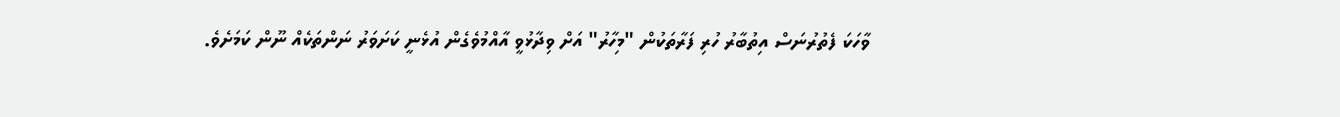ވާހަކަ ފެތުރުނަސް އިތުބާރު ހުރި ފަރާތަކުން "މިހާރު" އަށް ވިދާޅުވީ އާއްމުވެގެން އުޅެނީ ކަށަވަރު ނަންތަކެއް ނޫން ކަމަށެވެ.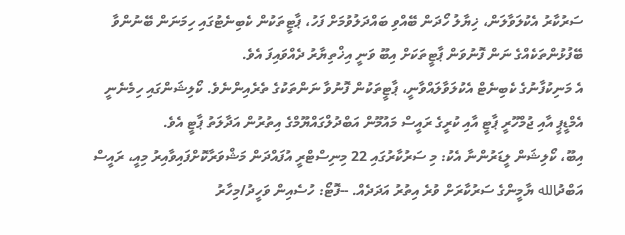ސަރުކާރު އެކުލަވާލަން، ޚިޔާލު ހޯދަން ބޭއްވި ބައްދަލުވުމަށް ފަހު، ޕާޓީތަކުން ކެބިނެޓުގައި ހިމަނަން ބޭނުންވާ ބޭފުޅުންތަކެއްގެ ނަން ފޮނުވަން ޕާޓީތަކަށް އިބޫ ވަނީ އިޚްތިޔާރު ދެއްވައިފަ އެވެ.
އެ މަނިކުފާނުގެ ކެބިނެޓް އެކުލަވާލައްވާނީ، ޕާޓީތަކުން ފޮނުވާ ނަންތަކުގެ ތެރެއިންނެވެ. ކޯލިޝަންގައި ހިމެނެނީ އެމްޑީޕީ އާއި ޖުމްހޫރީ ޕާޓީ އާއި ކުރީގެ ރައީސް މައުމޫން އަބްދުލްގައްޔޫމްގެ އިތުރުން އަދާލަތު ޕާޓީ އެވެ.
އިބޫ، ކޯލިޝަން ލީޑަރުންނާ އެކު: މި ސަރުކާރުގައި 22 މިނިސްޓްރީ އުފައްދަން މަޝްވަރާކޮށްފައިވާއިރު މިއީ، ރައީސް އަބްދުالله ޔާމީންގެ ސަރުކާރަށް ވުރެ އިތުރު އަދަދެއް. --ފޮޓޯ: ހުސެއިން ވަހީދު/މިހާރު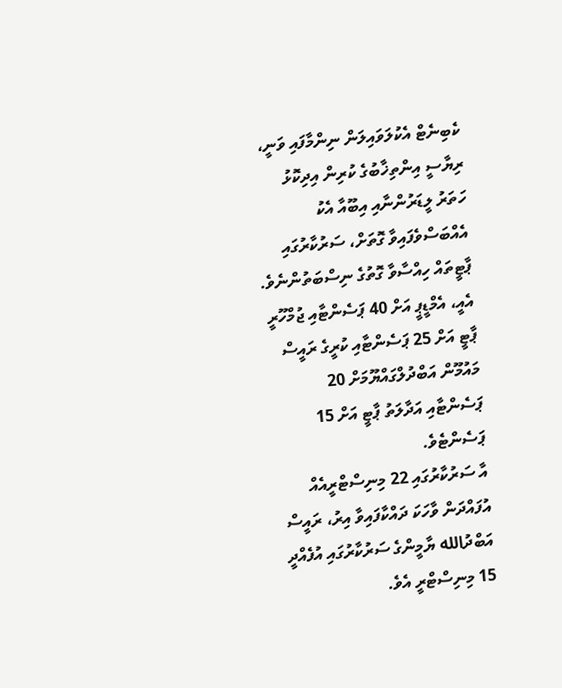ކެބިނެޓް އެކުލަވައިލަން ނިންމާފައި ވަނީ، ރިޔާސީ އިންތިޚާބުގެ ކުރިން އިދިކޮޅު ހަތަރު ލީޑަރުންނާއި އިބޫއާ އެކު އެއްބަސްވެފައިވާ ގޮތަށް، ސަރުކާރުގައި ޕާޓީތައް ހިއްސާވާ ގޮތުގެ ނިސްބަތުންނެވެ. އެއީ، އެމްޑީޕީ އަށް 40 ޕަސެންޓާއި ޖުމްހޫރީ ޕާޓީ އަށް 25 ޕަސެންޓާއި ކުރީގެ ރައީސް މައުމޫން އަބްދުލްގައްޔޫމަށް 20 ޕަސެންޓާއި އަދާލަތު ޕާޓީ އަށް 15 ޕަސެންޓެވެ.
އާ ސަރުކާރުގައި 22 މިނިސްޓްރީއެއް އުފައްދަން ވާހަކަ ދައްކާފައިވާ އިރު، ރައީސް އަބްދުالله ޔާމީންގެ ސަރުކާރުގައި އުފެއްދީ 15 މިނިސްޓްރީ އެވެ.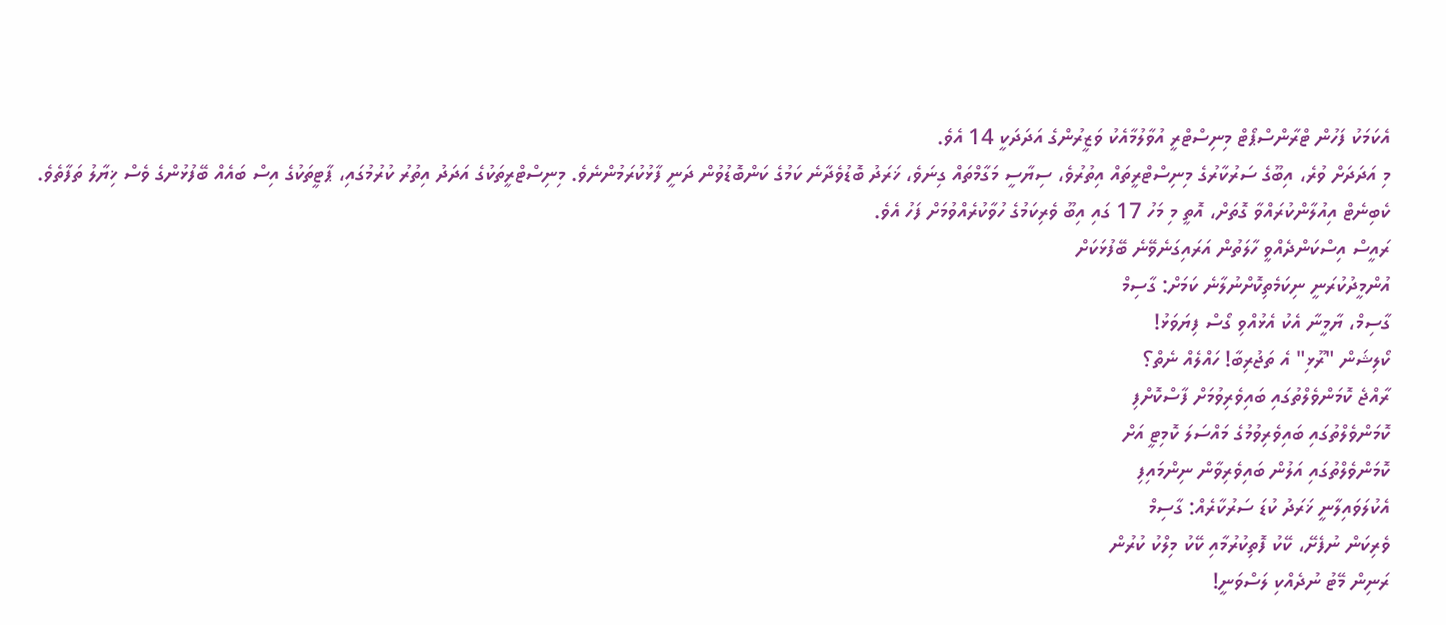އެކަމަކު ފަހުން ޓްރާންސްޕޯޓް މިނިސްޓްރީ އުވާލުމާއެކު ވަޒީރުންގެ އަދަދަކީ 14 އެވެ.
މި އަދަދަށް ވުރެ، އިބޫގެ ސަރުކާރުގެ މިނިސްޓްރީތައް އިތުރުވެ، ސިޔާސީ މަގާމްތައް ގިނަވެ، ޚަރަދު ބޮޑުވެދާނެ ކަމުގެ ކަންބޮޑުވުން ދަނީ ފާޅުކުރަމުންނެވެ. މިނިސްޓްރީތަކުގެ އަދަދު އިތުރު ކުރުމުގައި، ޕާޓީތަކުގެ އިސް ބައެއް ބޭފުޅުންގެ ވެސް ޚިޔާލު ތަފާތެވެ.
ކެބިނެޓް އިއުލާންކުރައްވާ ގޮތަށް، އޮތީ މި މަހު 17 ގައި އިބޫ ވެރިކަމުގެ ހުވާކުރެއްވުމަށް ފަހު އެވެ.
ރައީސް އިސްކަންދެއްވީ ހާލަތުން އަރައިގަނެވޭނެ ބޭފުޅަކަށް
އުންމީދުކުރަނީ ނިކަމެތިކޮށްނުލާނެ ކަމަށް: ގާސިމް
ގާސިމް، ޔާމީނާ އެކު އެޅުއްވި ގޯސް ފިޔަވަޅު!
ކޯލިޝަން "ރޫޅި" އެ ތަޖުރިބާ! ހައްލެއް ނެތް؟
ރާއްޖެ ކޮމަންވެލްތުގައި ބައިވެރިވުމަށް ފާސްކޮށްފި
ކޮމަންވެލްތުގައި ބައިވެރިވުމުގެ މައްސަލަ ކޮމިޓީ އަށް
ކޮމަންވެލްތުގައި އަލުން ބައިވެރިވާން ނިންމައިފި
އެކުލަވައިލާނީ ޚަރަދު ކުޑަ ސަރުކާރެއް: ގާސިމް
ވެރިކަން ނުފެށޭ، ކޭކު ފޮތިކުރުމާއި ކޭކު މިލްކު ކުރުން
ރަނިން މޭޓު ނުދެއްކި ލަސްވަނީ!